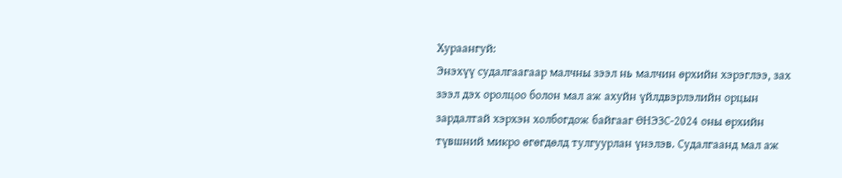Хураангуй:
Энэхүү судалгаагаар малчны зээл нь малчин өрхийн хэрэглээ, зах зээл дэх оролцоо болон мал аж ахуйн үйлдвэрлэлийн орцын зардалтай хэрхэн холбогдож байгааг ӨНЭЗС-2024 оны өрхийн түвшний микро өгөгдөлд тулгуурлан үнэлэв. Судалгаанд мал аж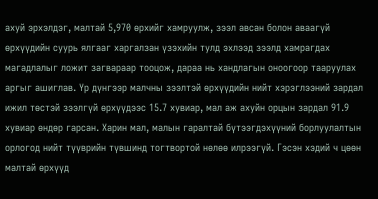ахуй эрхэлдэг, малтай 5,970 өрхийг хамруулж, зээл авсан болон аваагүй өрхүүдийн суурь ялгааг харгалзан үзэхийн тулд эхлээд зээлд хамрагдах магадлалыг ложит загвараар тооцож, дараа нь хандлагын оноогоор тааруулах аргыг ашиглав. Үр дүнгээр малчны зээлтэй өрхүүдийн нийт хэрэглээний зардал ижил төстэй зээлгүй өрхүүдээс 15.7 хувиар, мал аж ахуйн орцын зардал 91.9 хувиар өндөр гарсан. Харин мал, малын гаралтай бүтээгдэхүүний борлуулалтын орлогод нийт түүврийн түвшинд тогтвортой нөлөө илрээгүй. Гэсэн хэдий ч цөөн малтай өрхүүд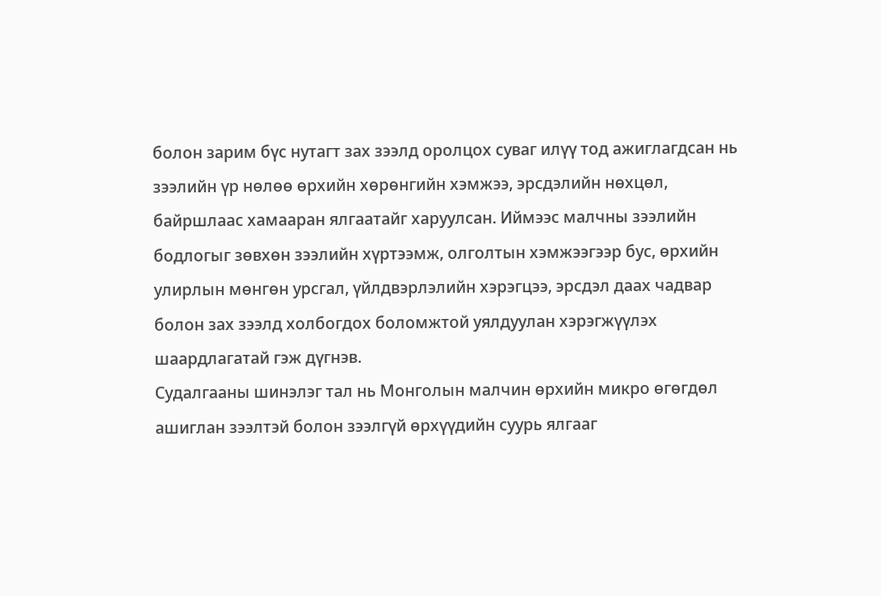болон зарим бүс нутагт зах зээлд оролцох суваг илүү тод ажиглагдсан нь зээлийн үр нөлөө өрхийн хөрөнгийн хэмжээ, эрсдэлийн нөхцөл, байршлаас хамааран ялгаатайг харуулсан. Иймээс малчны зээлийн бодлогыг зөвхөн зээлийн хүртээмж, олголтын хэмжээгээр бус, өрхийн улирлын мөнгөн урсгал, үйлдвэрлэлийн хэрэгцээ, эрсдэл даах чадвар болон зах зээлд холбогдох боломжтой уялдуулан хэрэгжүүлэх шаардлагатай гэж дүгнэв.
Судалгааны шинэлэг тал нь Монголын малчин өрхийн микро өгөгдөл ашиглан зээлтэй болон зээлгүй өрхүүдийн суурь ялгааг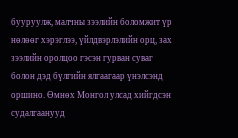бууруулж, малчны зээлийн боломжит үр нөлөөг хэрэглээ, үйлдвэрлэлийн орц, зах зээлийн оролцоо гэсэн гурван суваг болон дэд бүлгийн ялгаагаар үнэлсэнд оршино. Өмнөх Монгол улсад хийгдсэн судалгаанууд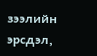зээлийн эрсдэл,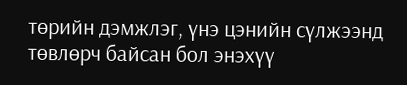төрийн дэмжлэг, үнэ цэнийн сүлжээнд төвлөрч байсан бол энэхүү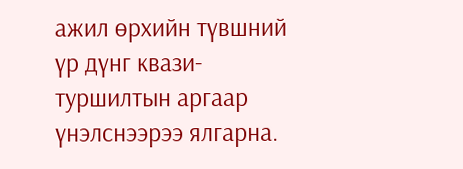ажил өрхийн түвшний үр дүнг квази-туршилтын аргаар үнэлснээрээ ялгарна.